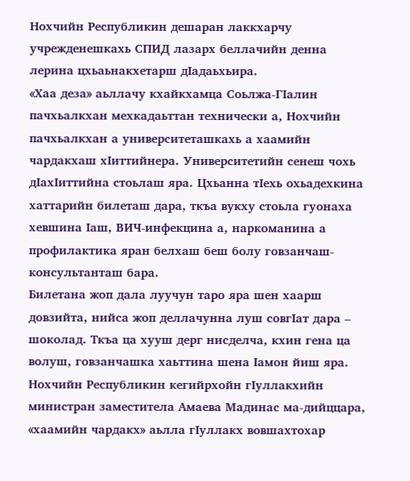Нохчийн Республикин дешаран лаккхарчу учрежденешкахь СПИД лазарх беллачийн денна лерина цхьаьнакхетарш дIадаьхьира.
«Хаа деза» аьллачу кхайкхамца Соьлжа-ГIалин пачхьалкхан мехкадаьттан технически а, Нохчийн пачхьалкхан а университеташкахь а хаамийн чардакхаш хIиттийнера. Университетийн сенеш чохь дIахIиттийна стоьлаш яра. Цхьанна тIехь охьадехкина хаттарийн билеташ дара, ткъа вукху стоьла гуонаха хевшина Iаш, ВИЧ-инфекцина а, наркоманина а профилактика яран белхаш беш болу говзанчаш-консультанташ бара.
Билетана жоп дала луучун таро яра шен хаарш довзийта, нийса жоп деллачунна луш совгIат дара – шоколад. Ткъа ца хууш дерг нисделча, кхин гена ца волуш, говзанчашка хаьттина шена Iамон йиш яра.
Нохчийн Республикин кегийрхойн гIуллакхийн министран заместитела Амаева Мадинас ма-дийццара, «хаамийн чардакх» аьлла гIуллакх вовшахтохар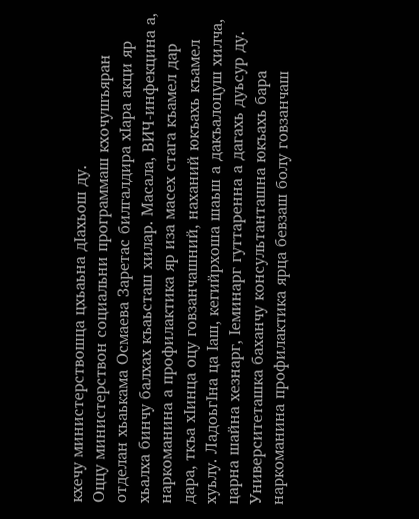кхечу министерствошца цхьаьна дIахьош ду.
Оццу министерствон социальни программаш кхочушъяран отделан хьаькама Осмаева Заретас билгалдира хIара акци яр хьалха бинчу балхах къаьсташ хилар. Масала, ВИЧ-инфекцина а, наркоманина а профилактика яр иза масех стага къамел дар дара, ткъа хIинца оцу говзанчашний, наханий юкъахь къамел хуьлу. ЛадоьгIна ца Iаш, кегийрхоша шаьш а дакъалоцуш хилча, царна шайна хезнарг, Iеминарг гуттаренна а дагахь дуьсур ду.
Университеташка баханчу консультанташна юкъахь бара наркоманина профилактика ярца бевзаш болу говзанчаш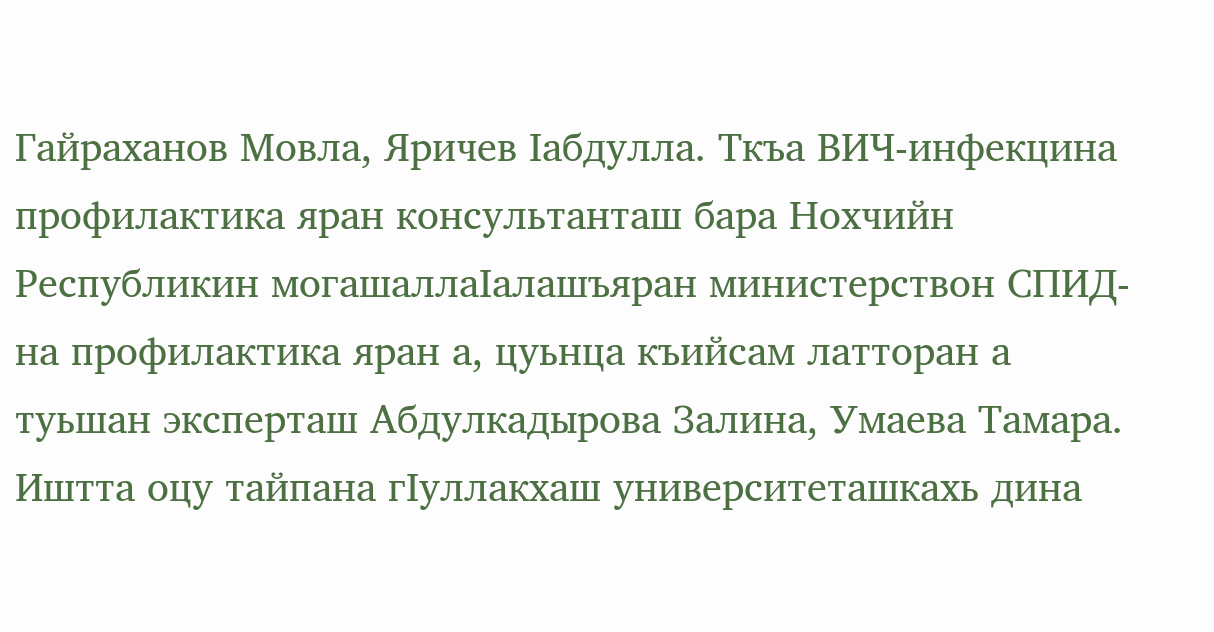Гайраханов Мовла, Яричев Iабдулла. Ткъа ВИЧ-инфекцина профилактика яран консультанташ бара Нохчийн Республикин могашаллаIалашъяран министерствон СПИД-на профилактика яран а, цуьнца къийсам латторан а туьшан эксперташ Абдулкадырова Залина, Умаева Тамара.
Иштта оцу тайпана гIуллакхаш университеташкахь дина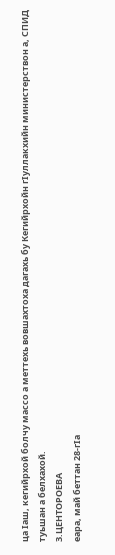ца Iаш, кегийрхой болчу массо а меттехь вовшахтоха дагахь бу Кегийрхойн гIуллакхийн министерствон а, СПИД туьшан а белхахой.
З.ЦЕНТОРОЕВА
еара, май беттан 28-гIа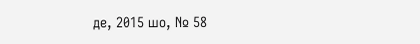де, 2015 шо, № 58